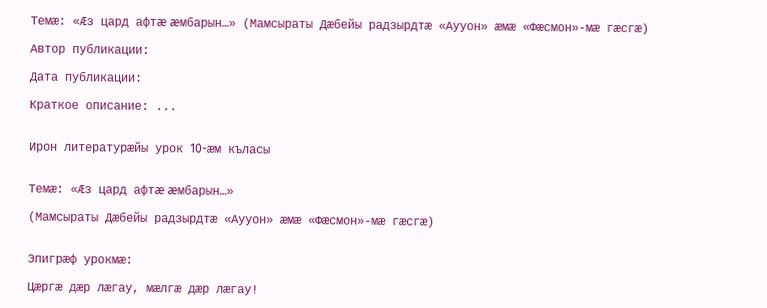Темæ: «Æз цард афтæ æмбарын…» (Мамсыраты Дæбейы радзырдтæ «Аууон» æмæ «Фæсмон»-мæ гæсгæ)

Автор публикации:

Дата публикации:

Краткое описание: ...


Ирон литературæйы урок 10-æм къласы


Темæ: «Æз цард афтæ æмбарын…»

(Мамсыраты Дæбейы радзырдтæ «Аууон» æмæ «Фæсмон»-мæ гæсгæ)


Эпигрæф урокмæ:

Цæргæ дæр лæгау, мæлгæ дæр лæгау!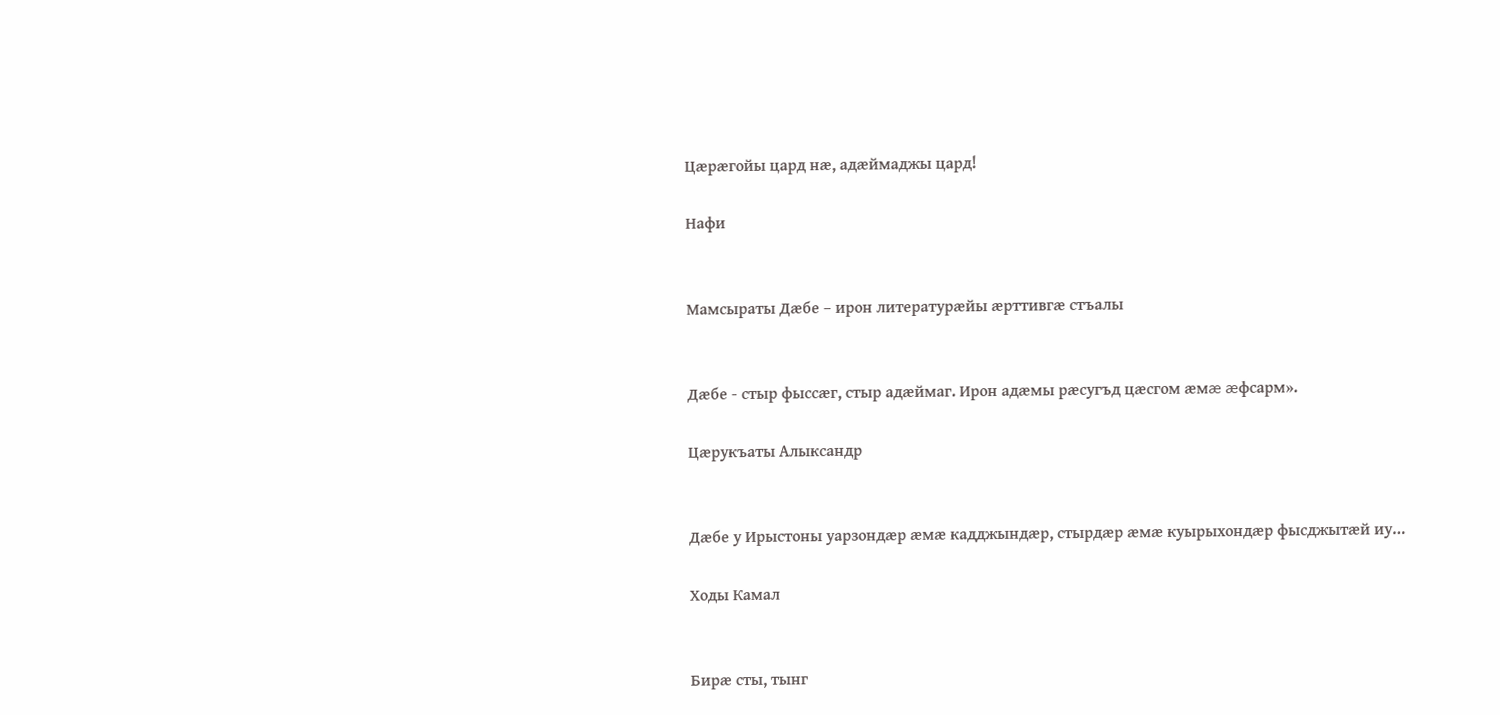Цæрæгойы цард нæ, адæймаджы цард!

Нафи


Мамсыраты Дæбе – ирон литературæйы æрттивгæ стъалы


Дæбе - стыр фыссæг, стыр адæймаг. Ирон адæмы рæсугъд цæсгом æмæ æфсарм».

Цæрукъаты Алыксандр


Дæбе у Ирыстоны уарзондæр æмæ кадджындæр, стырдæр æмæ куырыхондæр фысджытæй иу…

Ходы Камал


Бирæ сты, тынг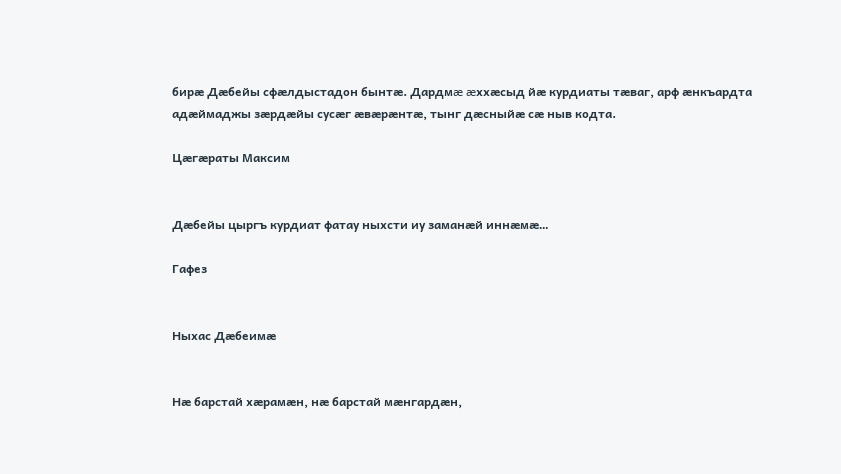бирæ Дæбейы сфæлдыстадон бынтæ. Дардмæ æххæсыд йæ курдиаты тæваг, арф æнкъардта адæймаджы зæрдæйы сусæг æвæрæнтæ, тынг дæсныйæ сæ ныв кодта.

Цæгæраты Максим


Дæбейы цыргъ курдиат фатау ныхсти иу заманæй иннæмæ…

Гафез


Ныхас Дæбеимæ


Нæ барстай хæрамæн, нæ барстай мæнгардæн,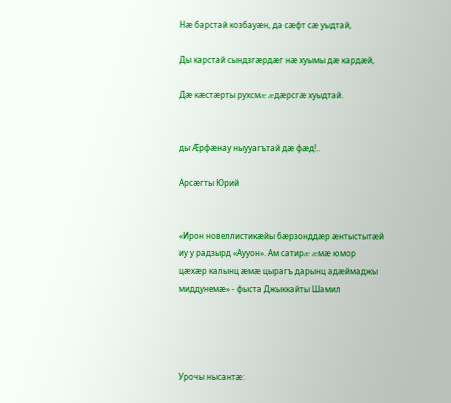Нæ барстай козбауæн, да сæфт сæ уыдтай,

Ды карстай сындзгæрдæг нæ хуымы дæ кардæй,

Дæ кæстæрты рухсмæ æдæрсгæ хуыдтай.


ды Æрфæнау ныууагътай дæ фæд!..

Арсæгты Юрий


«Ирон новеллистикæйы бæрзонддæр æнтыстытæй иу у радзырд «Аууон». Ам сатирæ æмæ юмор цæхæр калынц æмæ цырагъ дарынц адæймаджы миддунемæ» - фыста Джыккайты Шамил




Урочы нысантæ: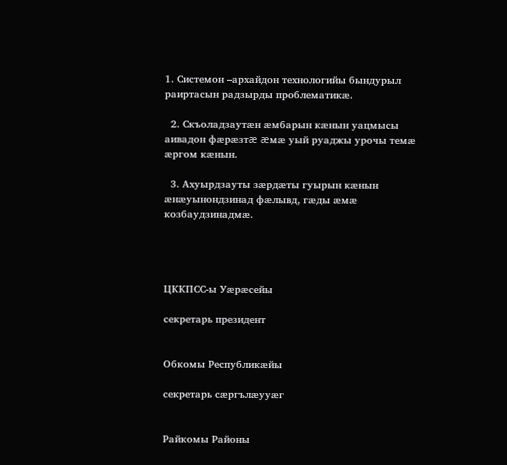1. Системон –архайдон технологийы бындурыл раиртасын радзырды проблематикæ.

  2. Скъоладзаутæн æмбарын кæнын уацмысы аивадон фæрæзтæ æмæ уый руаджы урочы темæ æргом кæнын.

  3. Ахуырдзауты зæрдæты гуырын кæнын æнæуынондзинад фæлывд, гæды æмæ козбаудзинадмæ.




ЦККПСС-ы Уæрæсейы

секретарь президент


Обкомы Республикæйы

секретарь сæргълæууæг


Райкомы Районы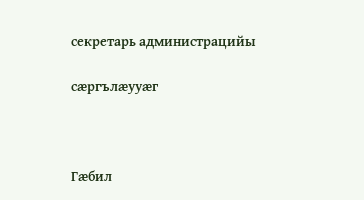секретарь администрацийы

сæргълæууæг



Гæбил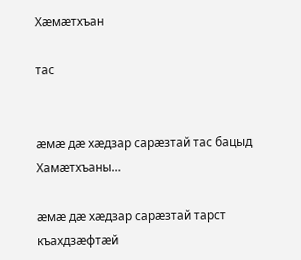Хæмæтхъан

тас


æмæ дæ хæдзар сарæзтай тас бацыд Хамæтхъаны…

æмæ дæ хæдзар сарæзтай тарст къахдзæфтæй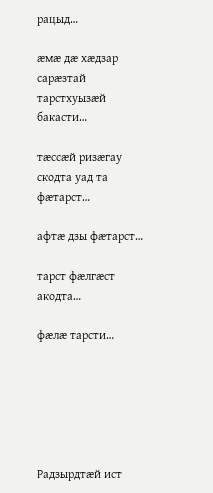рацыд…

æмæ дæ хæдзар сарæзтай тарстхуызæй бакасти…

тæссæй ризæгау скодта уад та фæтарст…

афтæ дзы фæтарст…

тарст фæлгæст акодта…

фæлæ тарсти…






Радзырдтæй ист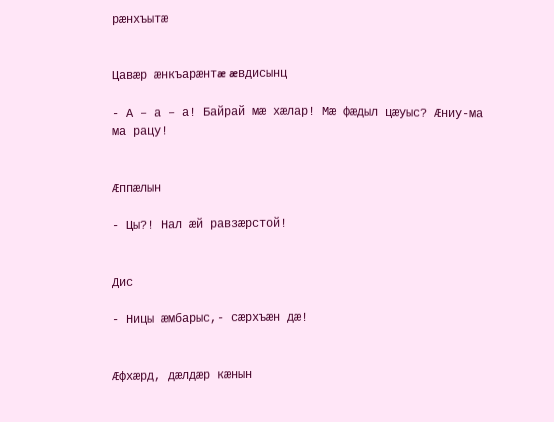рæнхъытæ


Цавæр æнкъарæнтæ æвдисынц

- А – а – а! Байрай мæ хæлар! Мæ фæдыл цæуыс? Æниу-ма ма рацу!


Æппæлын

- Цы?! Нал æй равзæрстой!


Дис

- Ницы æмбарыс,- сæрхъæн дæ!


Æфхæрд, дæлдæр кæнын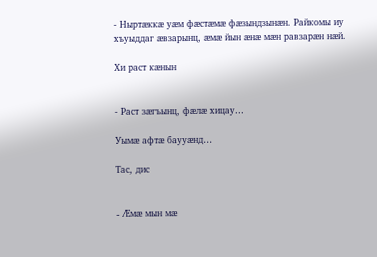- Ныртæккæ уæм фæстæмæ фæзындзынæн. Райкомы иу хъуыддаг æвзарынц, æмæ йын æнæ мæн равзарæн нæй.

Хи раст кæнын


- Раст зæгъынц, фæлæ хицау…

Уымæ афтæ баууæнд…

Тас, дис


- Æмæ мын мæ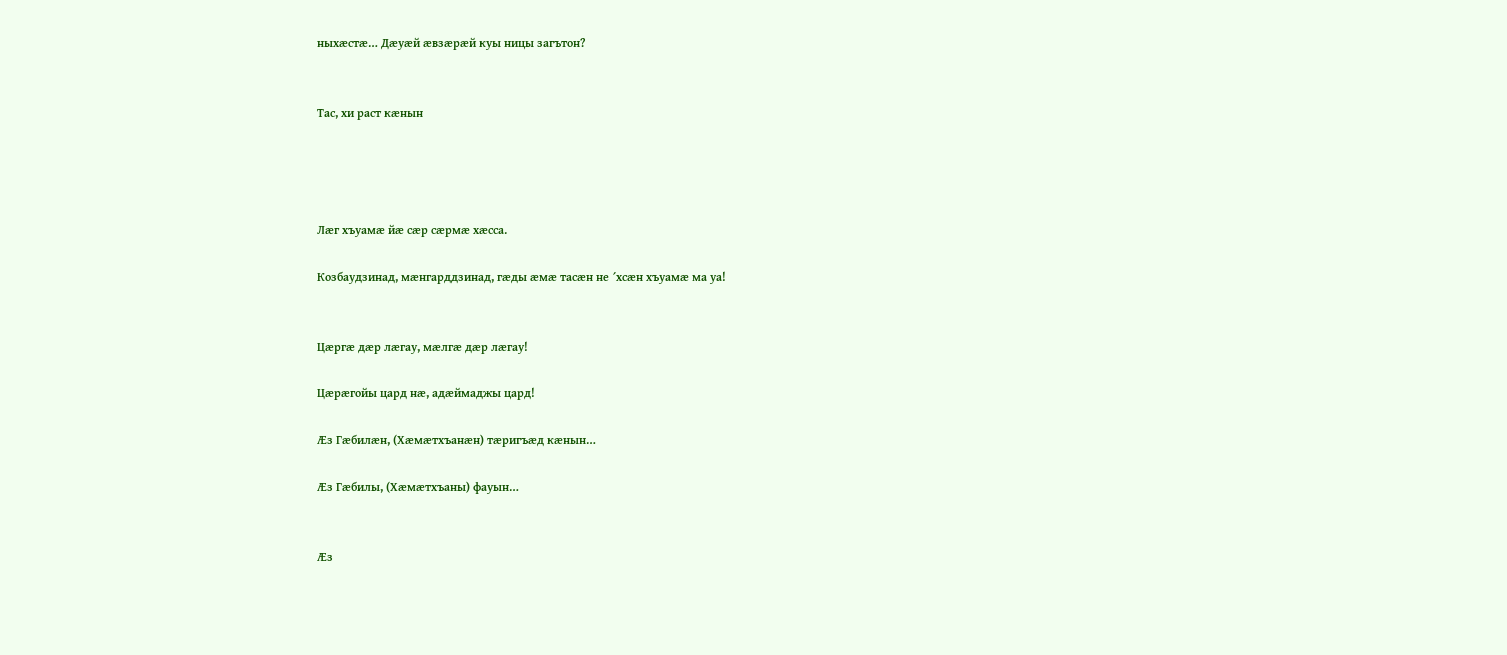ныхæстæ… Дæуæй æвзæрæй куы ницы загътон?


Тас, хи раст кæнын




Лæг хъуамæ йæ сæр сæрмæ хæсса.

Козбаудзинад, мæнгарддзинад, гæды æмæ тасæн не ´хсæн хъуамæ ма уа!


Цæргæ дæр лæгау, мæлгæ дæр лæгау!

Цæрæгойы цард нæ, адæймаджы цард!

Æз Гæбилæн, (Хæмæтхъанæн) тæригъæд кæнын…

Æз Гæбилы, (Хæмæтхъаны) фауын…


Æз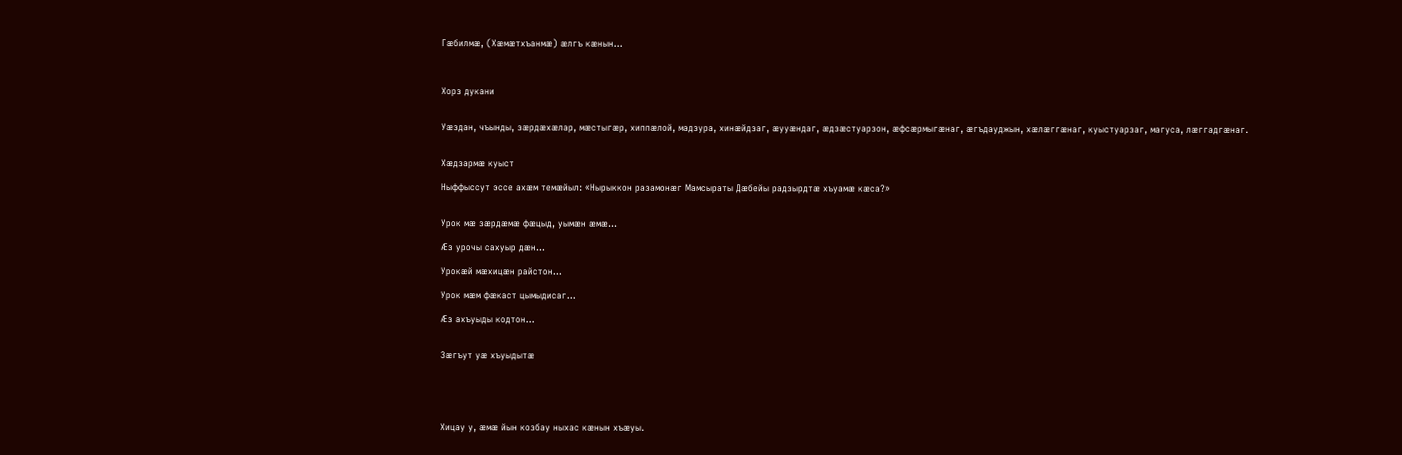Гæбилмæ, (Хæмæтхъанмæ) æлгъ кæнын…



Хорз дукани


Уæздан, чъынды, зæрдæхæлар, мæстыгæр, хиппæлой, мадзура, хинæйдзаг, æууæндаг, æдзæстуарзон, æфсæрмыгæнаг, æгъдауджын, хæлæггæнаг, куыстуарзаг, магуса, лæггадгæнаг.


Хæдзармæ куыст

Ныффыссут эссе ахæм темæйыл: «Нырыккон разамонæг Мамсыраты Дæбейы радзырдтæ хъуамæ кæса?»


Урок мæ зæрдæмæ фæцыд, уымæн æмæ…

Æз урочы сахуыр дæн…

Урокæй мæхицæн райстон…

Урок мæм фæкаст цымыдисаг…

Æз ахъуыды кодтон…


Зæгъут уæ хъуыдытæ





Хицау у, æмæ йын козбау ныхас кæнын хъæуы.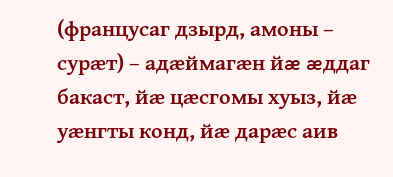(францусаг дзырд, амоны – сурæт) – адæймагæн йæ æддаг бакаст, йæ цæсгомы хуыз, йæ уæнгты конд, йæ дарæс аив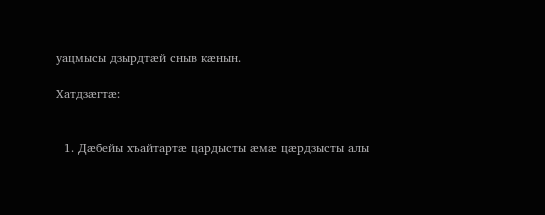уацмысы дзырдтæй сныв кæнын.

Хатдзæгтæ:


  1. Дæбейы хъайтартæ цардысты æмæ цæрдзысты алы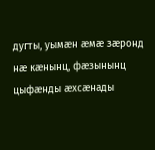дугты, уымæн æмæ зæронд нæ кæнынц, фæзынынц цыфæнды æхсæнады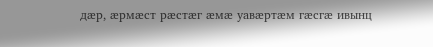дæр, æрмæст рæстæг æмæ уавæртæм гæсгæ ивынц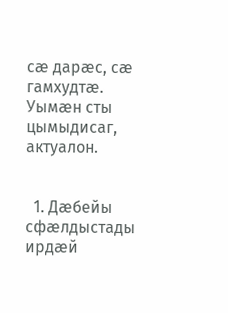сæ дарæс, сæ гамхудтæ. Уымæн сты цымыдисаг, актуалон.


  1. Дæбейы сфæлдыстады ирдæй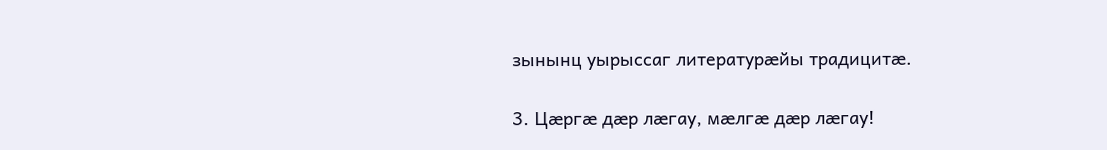зынынц уырыссаг литературæйы традицитæ.


3. Цæргæ дæр лæгау, мæлгæ дæр лæгау!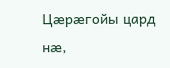Цæрæгойы цард нæ,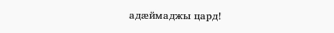адæймаджы цард!